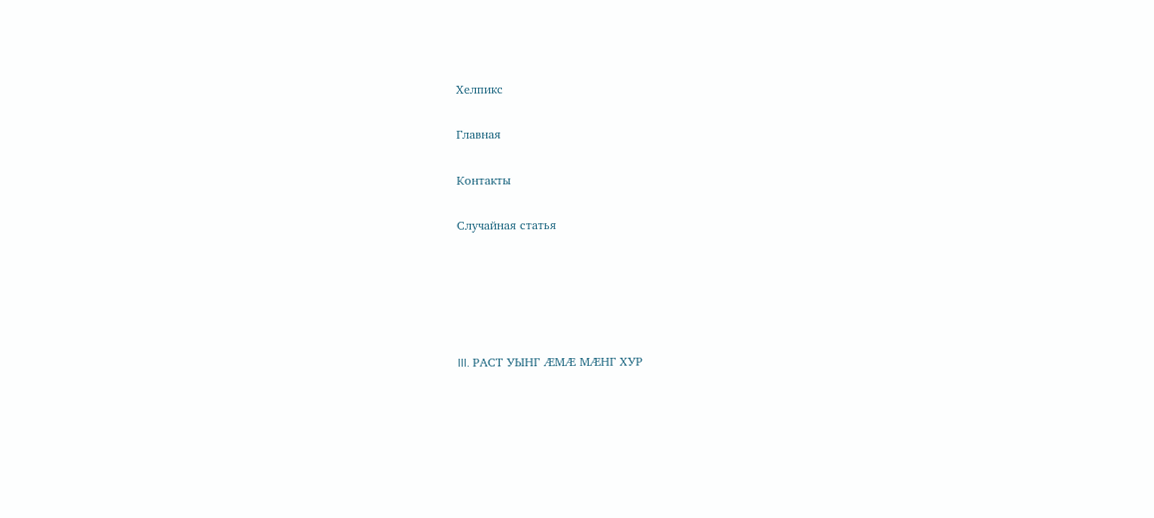Хелпикс

Главная

Контакты

Случайная статья





III. РАСТ УЫНГ ÆМÆ МÆНГ ХУР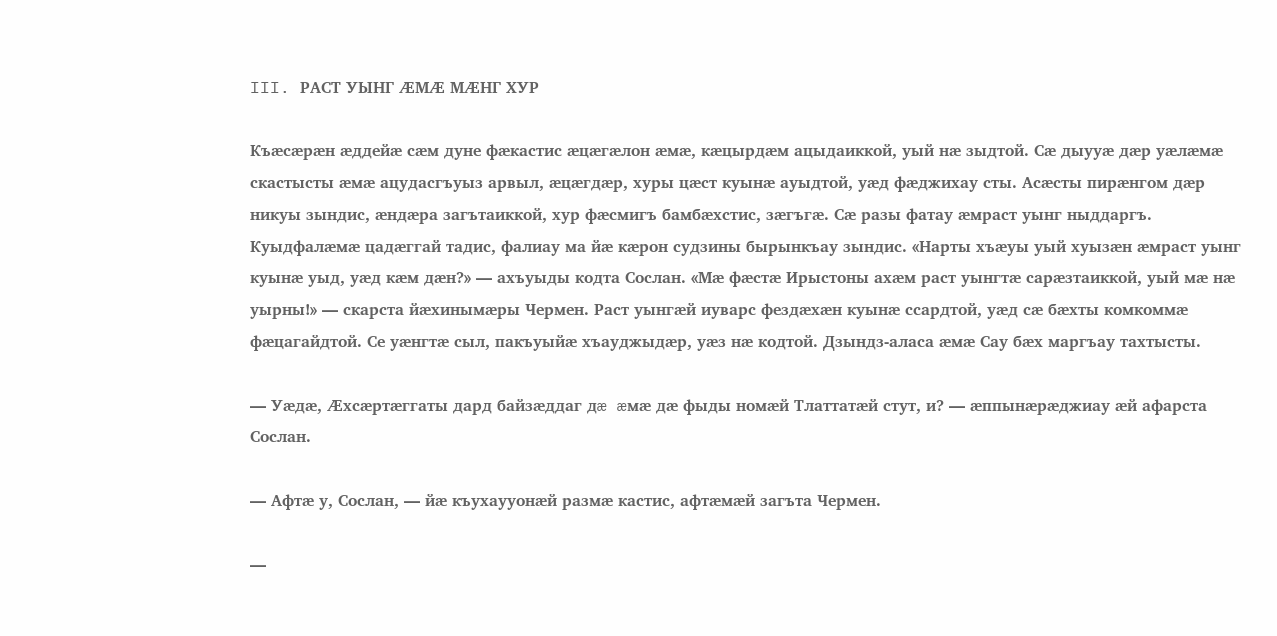III. РАСТ УЫНГ ÆМÆ МÆНГ ХУР

Къæсæрæн æддейæ сæм дуне фæкастис æцæгæлон æмæ, кæцырдæм ацыдаиккой, уый нæ зыдтой. Сæ дыууæ дæр уæлæмæ скастысты æмæ ацудасгъуыз арвыл, æцæгдæр, хуры цæст куынæ ауыдтой, уæд фæджихау сты. Асæсты пирæнгом дæр никуы зындис, æндæра загътаиккой, хур фæсмигъ бамбæхстис, зæгъгæ. Сæ разы фатау æмраст уынг ныддаргъ. Куыдфалæмæ цадæггай тадис, фалиау ма йæ кæрон судзины бырынкъау зындис. «Нарты хъæуы уый хуызæн æмраст уынг куынæ уыд, уæд кæм дæн?» — ахъуыды кодта Сослан. «Мæ фæстæ Ирыстоны ахæм раст уынгтæ сарæзтаиккой, уый мæ нæ уырны!» — скарста йæхинымæры Чермен. Раст уынгæй иуварс фездæхæн куынæ ссардтой, уæд сæ бæхты комкоммæ фæцагайдтой. Се уæнгтæ сыл, пакъуыйæ хъауджыдæр, уæз нæ кодтой. Дзындз-аласа æмæ Сау бæх маргъау тахтысты.

— Уæдæ, Æхсæртæггаты дард байзæддаг дæ æмæ дæ фыды номæй Тлаттатæй стут, и? — æппынæрæджиау æй афарста Сослан.

— Афтæ у, Сослан, — йæ къухаууонæй размæ кастис, афтæмæй загъта Чермен.

—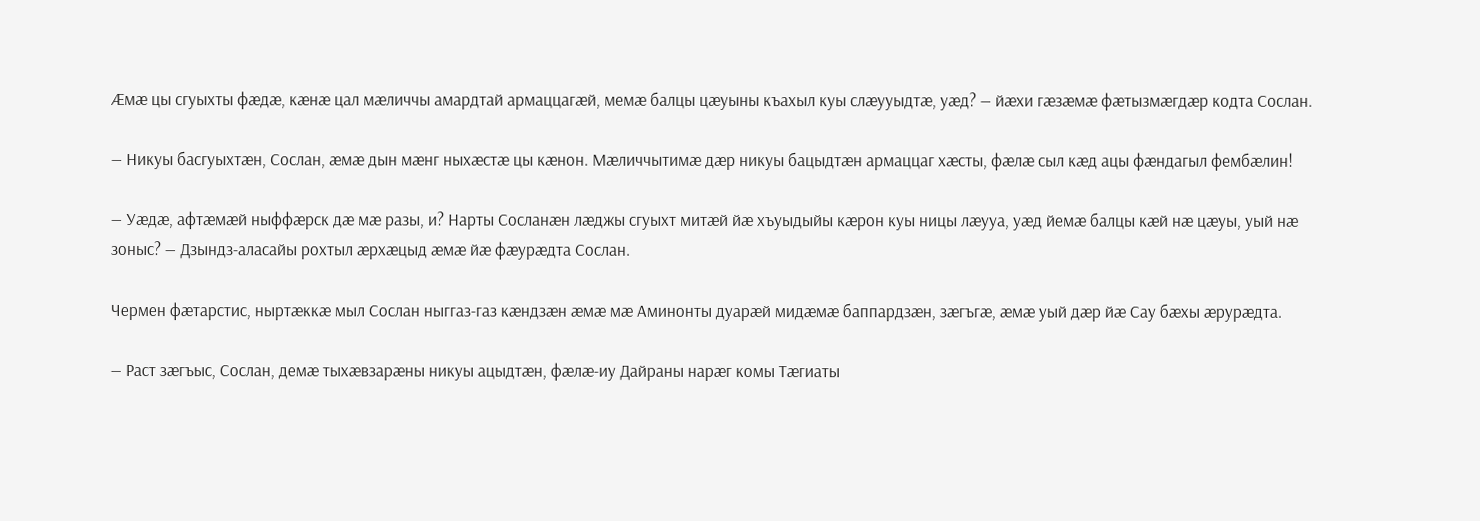Æмæ цы сгуыхты фæдæ, кæнæ цал мæличчы амардтай армаццагæй, мемæ балцы цæуыны къахыл куы слæууыдтæ, уæд? — йæхи гæзæмæ фæтызмæгдæр кодта Сослан.

— Никуы басгуыхтæн, Сослан, æмæ дын мæнг ныхæстæ цы кæнон. Мæличчытимæ дæр никуы бацыдтæн армаццаг хæсты, фæлæ сыл кæд ацы фæндагыл фембæлин!

— Уæдæ, афтæмæй ныффæрск дæ мæ разы, и? Нарты Сосланæн лæджы сгуыхт митæй йæ хъуыдыйы кæрон куы ницы лæууа, уæд йемæ балцы кæй нæ цæуы, уый нæ зоныс? — Дзындз-аласайы рохтыл æрхæцыд æмæ йæ фæурæдта Сослан.

Чермен фæтарстис, ныртæккæ мыл Сослан ныггаз-газ кæндзæн æмæ мæ Аминонты дуарæй мидæмæ баппардзæн, зæгъгæ, æмæ уый дæр йæ Сау бæхы æрурæдта.

— Раст зæгъыс, Сослан, демæ тыхæвзарæны никуы ацыдтæн, фæлæ-иу Дайраны нарæг комы Тæгиаты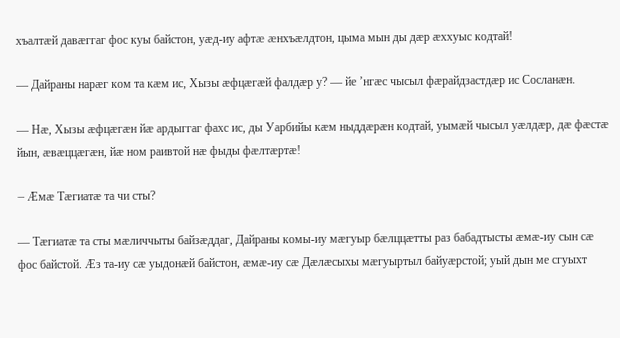хъалтæй давæггаг фос куы байстон, уæд-иу афтæ æнхъæлдтон, цыма мын ды дæр æххуыс кодтай!

— Дайраны нарæг ком та кæм ис, Хызы æфцæгæй фалдæр у? — йе ’нгæс чысыл фæрайдзастдæр ис Сосланæн.

— Нæ, Хызы æфцæгæн йæ ардыггаг фахс ис, ды Уарбийы кæм ныддæрæн кодтай, уымæй чысыл уæлдæр, дæ фæстæ йын, æвæццæгæн, йæ ном раивтой нæ фыды фæлтæртæ!

— Æмæ Тæгиатæ та чи сты?

— Тæгиатæ та сты мæличчыты байзæддаг, Дайраны комы-иу мæгуыр бæлццæтты раз бабадтысты æмæ-иу сын сæ фос байстой. Æз та-иу сæ уыдонæй байстон, æмæ-иу сæ Дæлæсыхы мæгуыртыл байуæрстой; уый дын ме сгуыхт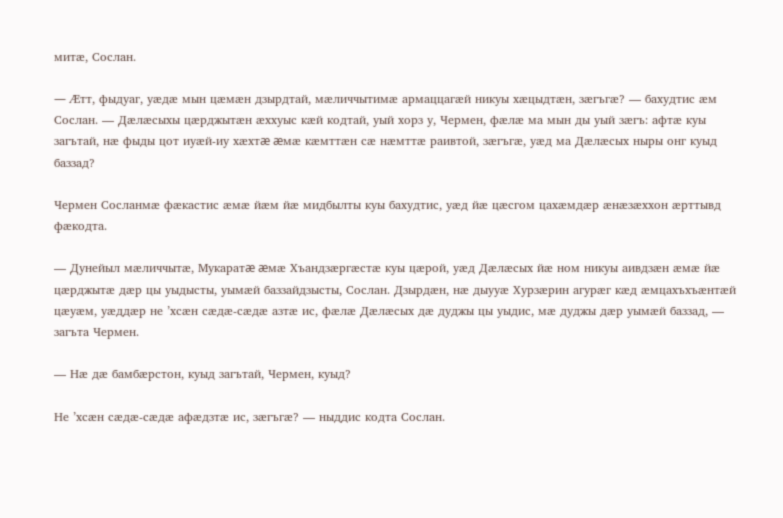митæ, Сослан.

— Æтт, фыдуаг, уæдæ мын цæмæн дзырдтай, мæличчытимæ армаццагæй никуы хæцыдтæн, зæгъгæ? — бахудтис æм Сослан. — Дæлæсыхы цæрджытæн æххуыс кæй кодтай, уый хорз у, Чермен, фæлæ ма мын ды уый зæгъ: афтæ куы загътай, нæ фыды цот иуæй-иу хæхтæ æмæ кæмттæн сæ нæмттæ раивтой, зæгъгæ, уæд ма Дæлæсых ныры онг куыд баззад?

Чермен Сосланмæ фæкастис æмæ йæм йæ мидбылты куы бахудтис, уæд йæ цæсгом цахæмдæр æнæзæххон æрттывд фæкодта.

— Дунейыл мæличчытæ, Мукаратæ æмæ Хъандзæргæстæ куы цæрой, уæд Дæлæсых йæ ном никуы аивдзæн æмæ йæ цæрджытæ дæр цы уыдысты, уымæй баззайдзысты, Сослан. Дзырдæн, нæ дыууæ Хурзæрин агурæг кæд æмцахъхъæнтæй цæуæм, уæддæр не ’хсæн сæдæ-сæдæ азтæ ис, фæлæ Дæлæсых дæ дуджы цы уыдис, мæ дуджы дæр уымæй баззад, — загъта Чермен.

— Нæ дæ бамбæрстон, куыд загътай, Чермен, куыд?

Не ’хсæн сæдæ-сæдæ афæдзтæ ис, зæгъгæ? — ныддис кодта Сослан.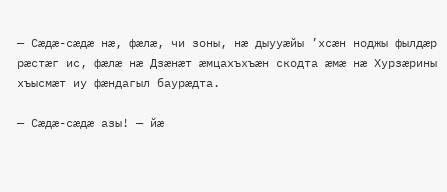— Сæдæ-сæдæ нæ, фæлæ, чи зоны, нæ дыууæйы ’хсæн ноджы фылдæр рæстæг ис, фæлæ нæ Дзæнæт æмцахъхъæн скодта æмæ нæ Хурзæрины хъысмæт иу фæндагыл баурæдта.

— Сæдæ-сæдæ азы! — йæ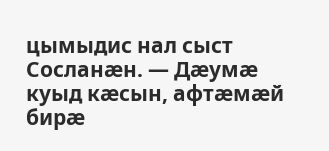цымыдис нал сыст Сосланæн. — Дæумæ куыд кæсын, афтæмæй бирæ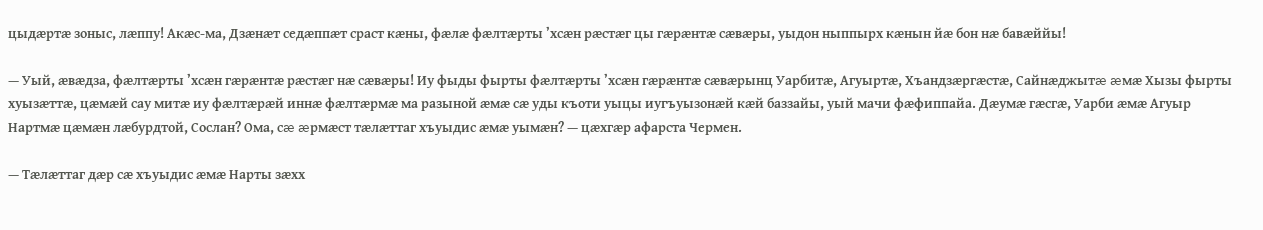цыдæртæ зоныс, лæппу! Акæс-ма, Дзæнæт седæппæт сраст кæны, фæлæ фæлтæрты ’хсæн рæстæг цы гæрæнтæ сæвæры, уыдон ныппырх кæнын йæ бон нæ бавæййы!

— Уый, æвæдза, фæлтæрты ’хсæн гæрæнтæ рæстæг нæ сæвæры! Иу фыды фырты фæлтæрты ’хсæн гæрæнтæ сæвæрынц Уарбитæ, Агуыртæ, Хъандзæргæстæ, Сайнæджытæ æмæ Хызы фырты хуызæттæ, цæмæй сау митæ иу фæлтæрæй иннæ фæлтæрмæ ма разыной æмæ сæ уды къоти уыцы иугъуызонæй кæй баззайы, уый мачи фæфиппайа. Дæумæ гæсгæ, Уарби æмæ Агуыр Нартмæ цæмæн лæбурдтой, Сослан? Ома, сæ æрмæст тæлæттаг хъуыдис æмæ уымæн? — цæхгæр афарста Чермен.

— Тæлæттаг дæр сæ хъуыдис æмæ Нарты зæхх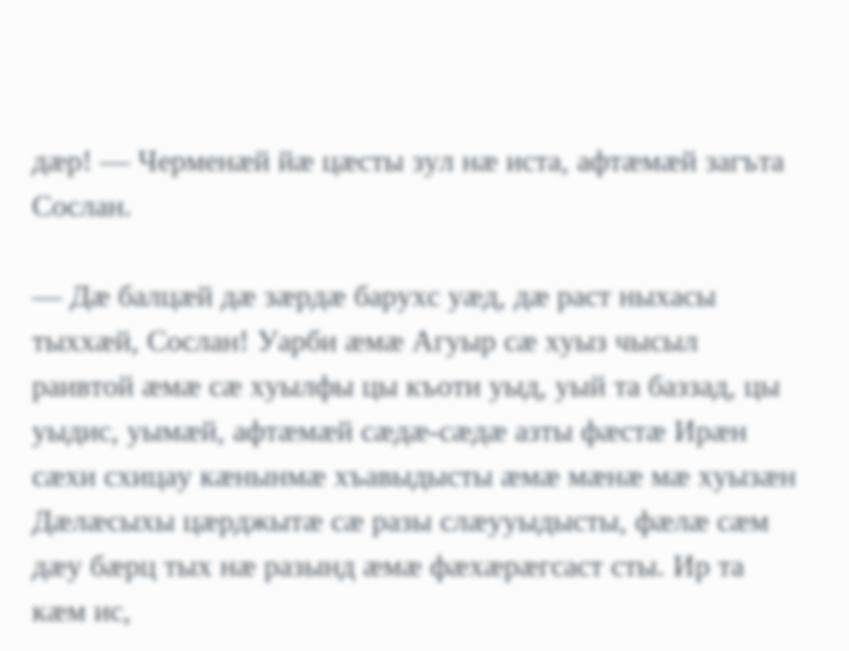дæр! — Черменæй йæ цæсты зул нæ иста, афтæмæй загъта Сослан.

— Дæ балцæй дæ зæрдæ барухс уæд, дæ раст ныхасы тыххæй, Сослан! Уарби æмæ Агуыр сæ хуыз чысыл раивтой æмæ сæ хуылфы цы къоти уыд, уый та баззад, цы уыдис, уымæй, афтæмæй сæдæ-сæдæ азты фæстæ Ирæн сæхи схицау кæнынмæ хъавыдысты æмæ мæнæ мæ хуызæн Дæлæсыхы цæрджытæ сæ разы слæууыдысты, фæлæ сæм дæу бæрц тых нæ разынд æмæ фæхæрæгсаст сты. Ир та кæм ис,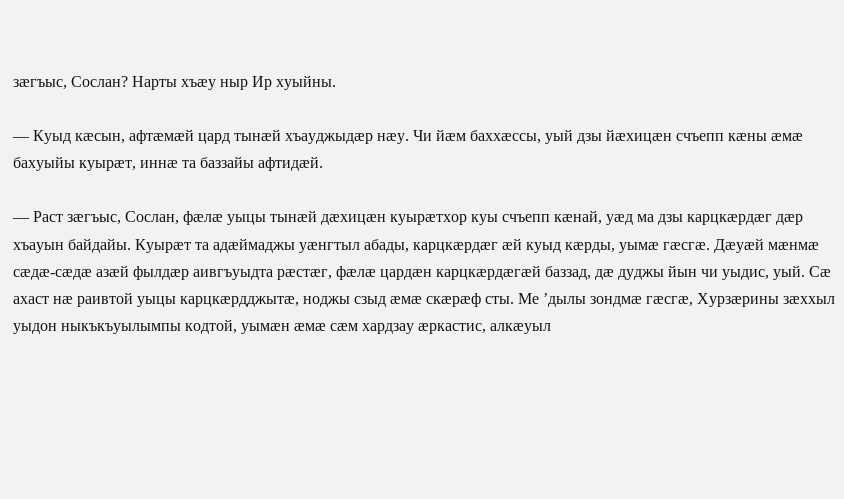зæгъыс, Сослан? Нарты хъæу ныр Ир хуыйны.

— Куыд кæсын, афтæмæй цард тынæй хъауджыдæр нæу. Чи йæм баххæссы, уый дзы йæхицæн счъепп кæны æмæ бахуыйы куырæт, иннæ та баззайы афтидæй.

— Раст зæгъыс, Сослан, фæлæ уыцы тынæй дæхицæн куырæтхор куы счъепп кæнай, уæд ма дзы карцкæрдæг дæр хъауын байдайы. Куырæт та адæймаджы уæнгтыл абады, карцкæрдæг æй куыд кæрды, уымæ гæсгæ. Дæуæй мæнмæ сæдæ-сæдæ азæй фылдæр аивгъуыдта рæстæг, фæлæ цардæн карцкæрдæгæй баззад, дæ дуджы йын чи уыдис, уый. Сæ ахаст нæ раивтой уыцы карцкæрдджытæ, ноджы сзыд æмæ скæрæф сты. Ме ’дылы зондмæ гæсгæ, Хурзæрины зæххыл уыдон ныкъкъуылымпы кодтой, уымæн æмæ сæм хардзау æркастис, алкæуыл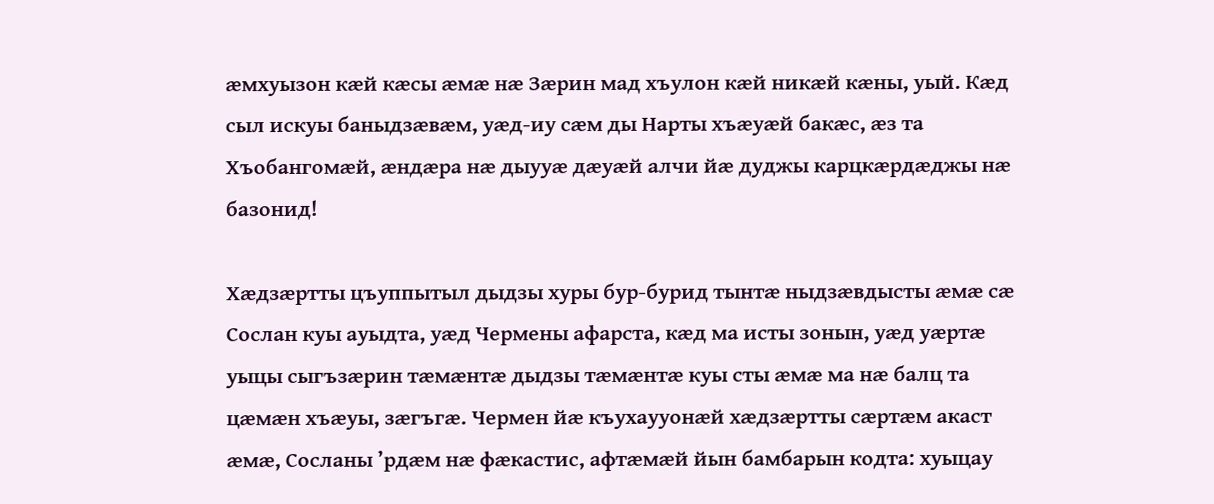æмхуызон кæй кæсы æмæ нæ Зæрин мад хъулон кæй никæй кæны, уый. Кæд сыл искуы баныдзæвæм, уæд-иу сæм ды Нарты хъæуæй бакæс, æз та Хъобангомæй, æндæра нæ дыууæ дæуæй алчи йæ дуджы карцкæрдæджы нæ базонид!

Хæдзæртты цъуппытыл дыдзы хуры бур-бурид тынтæ ныдзæвдысты æмæ сæ Сослан куы ауыдта, уæд Чермены афарста, кæд ма исты зонын, уæд уæртæ уыцы сыгъзæрин тæмæнтæ дыдзы тæмæнтæ куы сты æмæ ма нæ балц та цæмæн хъæуы, зæгъгæ. Чермен йæ къухаууонæй хæдзæртты сæртæм акаст æмæ, Сосланы ’рдæм нæ фæкастис, афтæмæй йын бамбарын кодта: хуыцау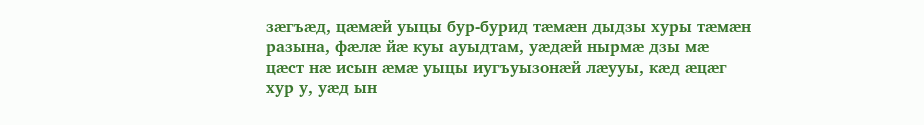зæгъæд, цæмæй уыцы бур-бурид тæмæн дыдзы хуры тæмæн разына, фæлæ йæ куы ауыдтам, уæдæй нырмæ дзы мæ цæст нæ исын æмæ уыцы иугъуызонæй лæууы, кæд æцæг хур у, уæд ын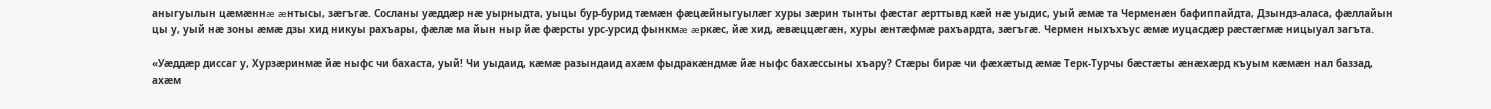аныгуылын цæмæннæ æнтысы, зæгъгæ. Сосланы уæддæр нæ уырныдта, уыцы бур-бурид тæмæн фæцæйныгуылæг хуры зæрин тынты фæстаг æрттывд кæй нæ уыдис, уый æмæ та Черменæн бафиппайдта, Дзындз-аласа, фæллайын цы у, уый нæ зоны æмæ дзы хид никуы рахъары, фæлæ ма йын ныр йæ фæрсты урс-урсид фынкмæ æркæс, йæ хид, æвæццæгæн, хуры æнтæфмæ рахъардта, зæгъгæ. Чермен ныхъхъус æмæ иуцасдæр рæстæгмæ ницыуал загъта.

«Уæддæр диссаг у, Хурзæринмæ йæ ныфс чи бахаста, уый! Чи уыдаид, кæмæ разындаид ахæм фыдракæндмæ йæ ныфс бахæссыны хъару? Стæры бирæ чи фæхæтыд æмæ Терк-Турчы бæстæты æнæхæрд къуым кæмæн нал баззад, ахæм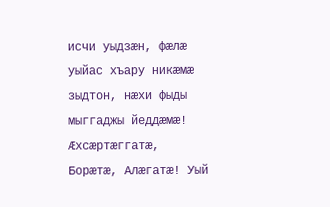исчи уыдзæн, фæлæ уыйас хъару никæмæ зыдтон, нæхи фыды мыггаджы йеддæмæ! Æхсæртæггатæ, Борæтæ, Алæгатæ! Уый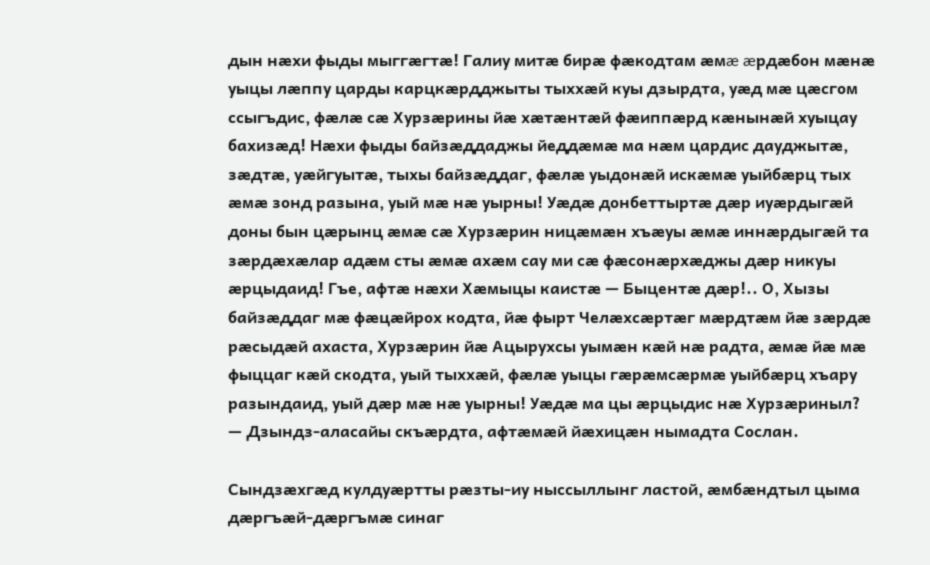дын нæхи фыды мыггæгтæ! Галиу митæ бирæ фæкодтам æмæ æрдæбон мæнæ уыцы лæппу царды карцкæрдджыты тыххæй куы дзырдта, уæд мæ цæсгом ссыгъдис, фæлæ сæ Хурзæрины йæ хæтæнтæй фæиппæрд кæнынæй хуыцау бахизæд! Нæхи фыды байзæддаджы йеддæмæ ма нæм цардис дауджытæ, зæдтæ, уæйгуытæ, тыхы байзæддаг, фæлæ уыдонæй искæмæ уыйбæрц тых æмæ зонд разына, уый мæ нæ уырны! Уæдæ донбеттыртæ дæр иуæрдыгæй доны бын цæрынц æмæ сæ Хурзæрин ницæмæн хъæуы æмæ иннæрдыгæй та зæрдæхæлар адæм сты æмæ ахæм сау ми сæ фæсонæрхæджы дæр никуы æрцыдаид! Гъе, афтæ нæхи Хæмыцы каистæ — Быцентæ дæр!.. О, Хызы байзæддаг мæ фæцæйрох кодта, йæ фырт Челæхсæртæг мæрдтæм йæ зæрдæ рæсыдæй ахаста, Хурзæрин йæ Ацырухсы уымæн кæй нæ радта, æмæ йæ мæ фыццаг кæй скодта, уый тыххæй, фæлæ уыцы гæрæмсæрмæ уыйбæрц хъару разындаид, уый дæр мæ нæ уырны! Уæдæ ма цы æрцыдис нæ Хурзæриныл? — Дзындз-аласайы скъæрдта, афтæмæй йæхицæн нымадта Сослан.

Сындзæхгæд кулдуæртты рæзты-иу ныссыллынг ластой, æмбæндтыл цыма дæргъæй-дæргъмæ синаг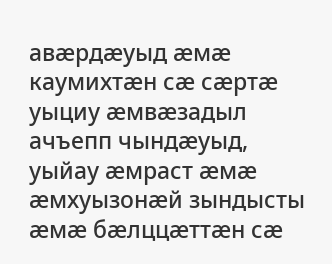авæрдæуыд æмæ каумихтæн сæ сæртæ уыциу æмвæзадыл ачъепп чындæуыд, уыйау æмраст æмæ æмхуызонæй зындысты æмæ бæлццæттæн сæ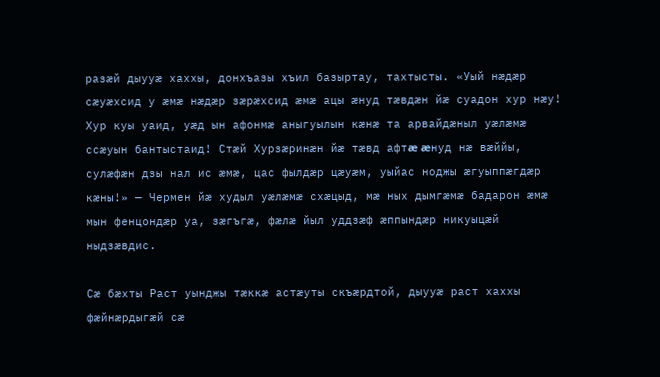разæй дыууæ хаххы, донхъазы хъил базыртау, тахтысты. «Уый нæдæр сæуæхсид у æмæ нæдæр зæрæхсид æмæ ацы æнуд тæвдæн йæ суадон хур нæу! Хур куы уаид, уæд ын афонмæ аныгуылын кæнæ та арвайдæныл уæлæмæ ссæуын бантыстаид! Стæй Хурзæринæн йæ тæвд афтæ æнуд нæ вæййы, сулæфæн дзы нал ис æмæ, цас фылдæр цæуæм, уыйас ноджы æгуыппæгдæр кæны!» — Чермен йæ худыл уæлæмæ схæцыд, мæ ных дымгæмæ бадарон æмæ мын фенцондæр уа, зæгъгæ, фæлæ йыл уддзæф æппындæр никуыцæй ныдзæвдис.

Сæ бæхты Раст уынджы тæккæ астæуты скъæрдтой, дыууæ раст хаххы фæйнæрдыгæй сæ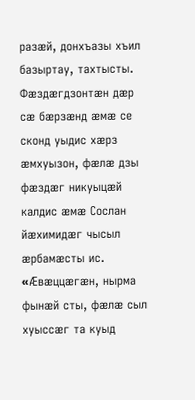разæй, донхъазы хъил базыртау, тахтысты. Фæздæгдзонтæн дæр сæ бæрзæнд æмæ се сконд уыдис хæрз æмхуызон, фæлæ дзы фæздæг никуыцæй калдис æмæ Сослан йæхимидæг чысыл æрбамæсты ис. «Æвæццæгæн, нырма фынæй сты, фæлæ сыл хуыссæг та куыд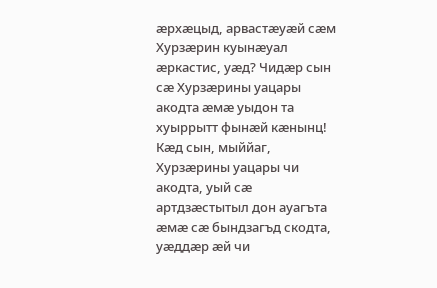æрхæцыд, арвастæуæй сæм Хурзæрин куынæуал æркастис, уæд? Чидæр сын сæ Хурзæрины уацары акодта æмæ уыдон та хуыррытт фынæй кæнынц! Кæд сын, мыййаг, Хурзæрины уацары чи акодта, уый сæ артдзæстытыл дон ауагъта æмæ сæ бындзагъд скодта, уæддæр æй чи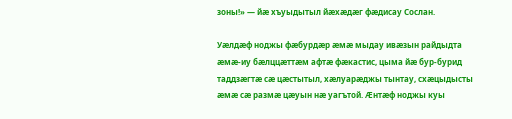зоны!» — йæ хъуыдытыл йæхæдæг фæдисау Сослан.

Уæлдæф ноджы фæбурдæр æмæ мыдау ивæзын райдыдта æмæ-иу бæлццæттæм афтæ фæкастис, цыма йæ бур-бурид таддзæгтæ сæ цæстытыл, хæлуарæджы тынтау, схæцыдысты æмæ сæ размæ цæуын нæ уагътой. Æнтæф ноджы куы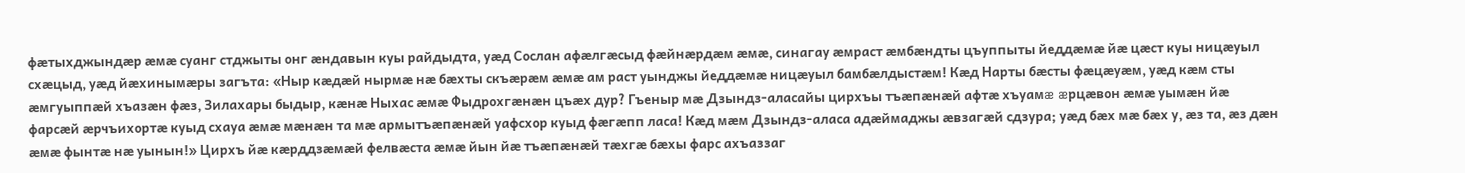фæтыхджындæр æмæ суанг стджыты онг æндавын куы райдыдта, уæд Сослан афæлгæсыд фæйнæрдæм æмæ, синагау æмраст æмбæндты цъуппыты йеддæмæ йæ цæст куы ницæуыл схæцыд, уæд йæхинымæры загъта: «Ныр кæдæй нырмæ нæ бæхты скъæрæм æмæ ам раст уынджы йеддæмæ ницæуыл бамбæлдыстæм! Кæд Нарты бæсты фæцæуæм, уæд кæм сты æмгуыппæй хъазæн фæз, Зилахары быдыр, кæнæ Ныхас æмæ Фыдрохгæнæн цъæх дур? Гъеныр мæ Дзындз-аласайы цирхъы тъæпæнæй афтæ хъуамæ æрцæвон æмæ уымæн йæ фарсæй æрчъихортæ куыд схауа æмæ мæнæн та мæ армытъæпæнæй уафсхор куыд фæгæпп ласа! Кæд мæм Дзындз-аласа адæймаджы æвзагæй сдзура; уæд бæх мæ бæх у, æз та, æз дæн æмæ фынтæ нæ уынын!» Цирхъ йæ кæрддзæмæй фелвæста æмæ йын йæ тъæпæнæй тæхгæ бæхы фарс ахъаззаг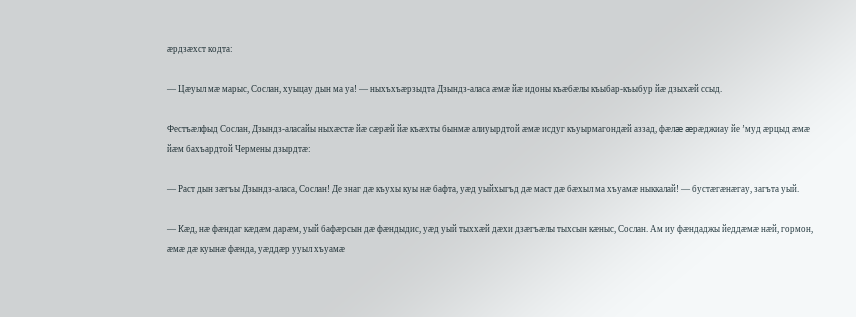æрдзæхст кодта:

— Цæуыл мæ марыс, Сослан, хуыцау дын ма уа! — ныхъхъæрзыдта Дзындз-аласа æмæ йæ идоны къæбæлы къыбар-къыбур йæ дзыхæй ссыд.

Фестъæлфыд Сослан, Дзындз-аласайы ныхæстæ йæ сæрæй йæ къæхты бынмæ алиуырдтой æмæ исдуг къуырмагондæй аззад, фæлæ æрæджиау йе ’муд æрцыд æмæ йæм бахъардтой Чермены дзырдтæ:

— Раст дын зæгъы Дзындз-аласа, Сослан! Де знаг дæ къухы куы нæ бафта, уæд уыйхыгъд дæ маст дæ бæхыл ма хъуамæ ныккалай! — бустæгæнæгау, загъта уый.

— Кæд, нæ фæндаг кæдæм дарæм, уый бафæрсын дæ фæндыдис, уæд уый тыххæй дæхи дзæгъæлы тыхсын кæныс, Сослан. Ам иу фæндаджы йеддæмæ нæй, гормон, æмæ дæ куынæ фæнда, уæддæр ууыл хъуамæ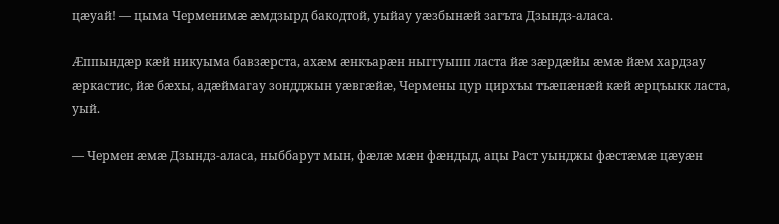цæуай! — цыма Черменимæ æмдзырд бакодтой, уыйау уæзбынæй загъта Дзындз-аласа.

Æппындæр кæй никуыма бавзæрста, ахæм æнкъарæн ныггуыпп ласта йæ зæрдæйы æмæ йæм хардзау æркастис, йæ бæхы, адæймагау зондджын уæвгæйæ, Чермены цур цирхъы тъæпæнæй кæй æрцъыкк ласта, уый.

— Чермен æмæ Дзындз-аласа, ныббарут мын, фæлæ мæн фæндыд, ацы Раст уынджы фæстæмæ цæуæн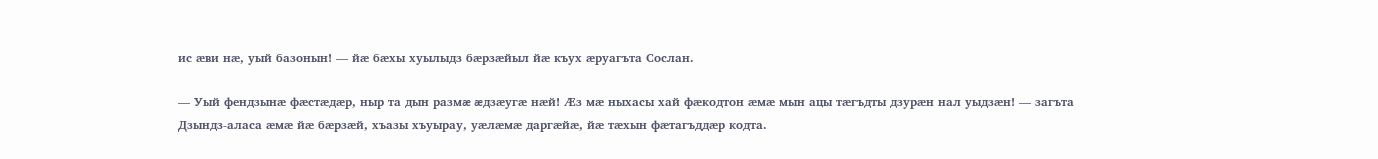ис æви нæ, уый базонын! — йæ бæхы хуылыдз бæрзæйыл йæ къух æруагъта Сослан.

— Уый фендзынæ фæстæдæр, ныр та дын размæ æдзæугæ нæй! Æз мæ ныхасы хай фæкодтон æмæ мын ацы тæгъдты дзурæн нал уыдзæн! — загъта Дзындз-аласа æмæ йæ бæрзæй, хъазы хъуырау, уæлæмæ даргæйæ, йæ тæхын фæтагъддæр кодта.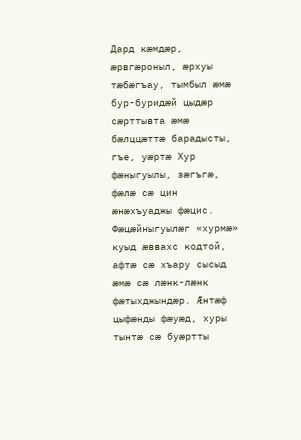Дард кæмдæр, æрвгæроныл, æрхуы тæбæгъау, тымбыл æмæ бур-буридæй цыдæр сæрттывта æмæ бæлццæттæ барадысты, гъе, уæртæ Хур фæныгуылы, зæгъгæ, фæлæ сæ цин æнæхъуаджы фæцис. Фæцæйныгуылæг «хурмæ» куыд æввахс кодтой, афтæ сæ хъару сысыд æмæ сæ лæнк-лæнк фæтыхджындæр. Æнтæф цыфæнды фæуæд, хуры тынтæ сæ буæртты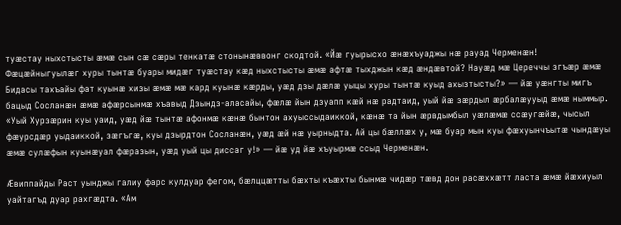туæстау ныхстысты æмæ сын сæ сæры тенкатæ стонынæввонг скодтой. «Йæ гуырысхо æнæхъуаджы нæ рауад Черменæн! Фæцæйныгуылæг хуры тынтæ буары мидæг туæстау кæд ныхстысты æмæ афтæ тыхджын кæд æндæвтой? Науæд мæ Цереччы згъæр æмæ Бидасы тахъайы фат куынæ хизы æмæ мæ кард куынæ кæрды, уæд дзы дæлæ уыцы хуры тынтæ куыд ахызтысты?» — йæ уæнгты мигъ бацыд Сосланæн æмæ афæрсынмæ хъавыд Дзындз-аласайы, фæлæ йын дзуапп кæй нæ радтаид, уый йæ зæрдыл æрбалæууыд æмæ ныммыр. «Уый Хурзæрин куы уаид, уæд йæ тынтæ афонмæ кæнæ бынтон ахуыссыдаиккой, кæнæ та йын æрвдымбыл уæлæмæ ссæугæйæ, чысыл фæурсдæр уыдаиккой, зæгъгæ, куы дзырдтон Сосланæн, уæд æй нæ уырныдта. Ай цы бæллæх у, мæ буар мын куы фæхуынчъытæ чындæуы æмæ сулæфын куынæуал фæразын, уæд уый цы диссаг у!» — йæ уд йæ хъуырмæ ссыд Черменæн.

Æвиппайды Раст уынджы галиу фарс кулдуар фегом, бæлццæтты бæхты къæхты бынмæ чидæр тæвд дон расæххæтт ласта æмæ йæхиуыл уайтагъд дуар рахгæдта. «Ам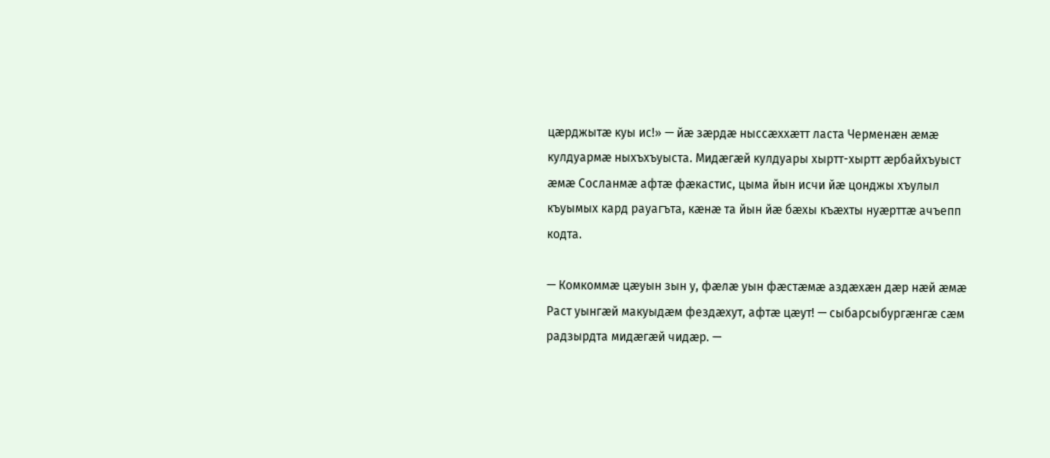цæрджытæ куы ис!» — йæ зæрдæ ныссæххæтт ласта Черменæн æмæ кулдуармæ ныхъхъуыста. Мидæгæй кулдуары хыртт-хыртт æрбайхъуыст æмæ Сосланмæ афтæ фæкастис, цыма йын исчи йæ цонджы хъулыл къуымых кард рауагъта, кæнæ та йын йæ бæхы къæхты нуæрттæ ачъепп кодта.

— Комкоммæ цæуын зын у, фæлæ уын фæстæмæ аздæхæн дæр нæй æмæ Раст уынгæй макуыдæм фездæхут, афтæ цæут! — сыбарсыбургæнгæ сæм радзырдта мидæгæй чидæр. —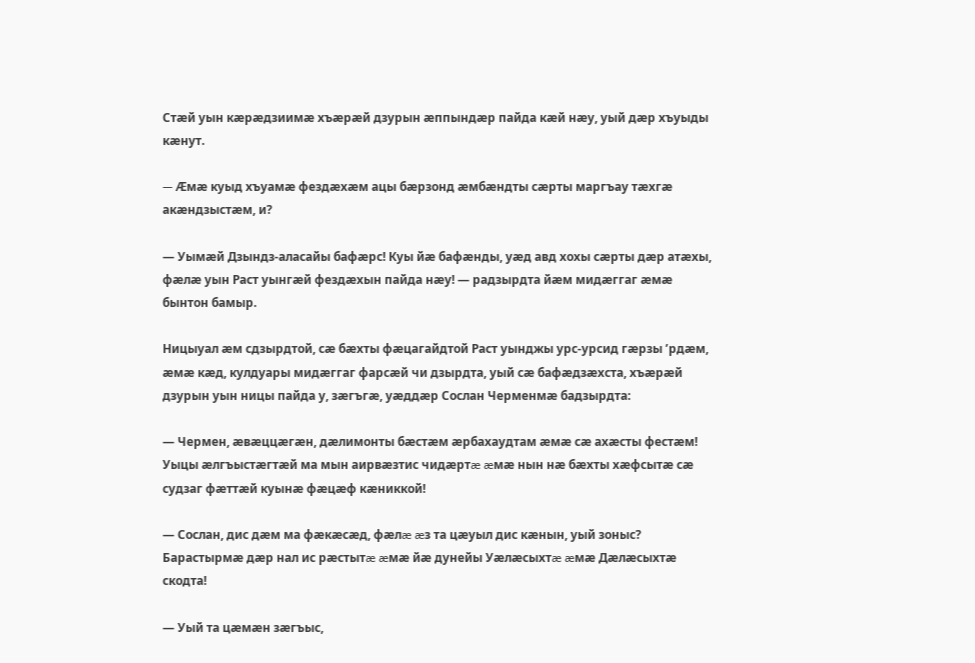Стæй уын кæрæдзиимæ хъæрæй дзурын æппындæр пайда кæй нæу, уый дæр хъуыды кæнут.

— Æмæ куыд хъуамæ фездæхæм ацы бæрзонд æмбæндты сæрты маргъау тæхгæ акæндзыстæм, и?

— Уымæй Дзындз-аласайы бафæрс! Куы йæ бафæнды, уæд авд хохы сæрты дæр атæхы, фæлæ уын Раст уынгæй фездæхын пайда нæу! — радзырдта йæм мидæггаг æмæ бынтон бамыр.

Ницыуал æм сдзырдтой, сæ бæхты фæцагайдтой Раст уынджы урс-урсид гæрзы ’рдæм, æмæ кæд, кулдуары мидæггаг фарсæй чи дзырдта, уый сæ бафæдзæхста, хъæрæй дзурын уын ницы пайда у, зæгъгæ, уæддæр Сослан Черменмæ бадзырдта:

— Чермен, æвæццæгæн, дæлимонты бæстæм æрбахаудтам æмæ сæ ахæсты фестæм! Уыцы æлгъыстæгтæй ма мын аирвæзтис чидæртæ æмæ нын нæ бæхты хæфсытæ сæ судзаг фæттæй куынæ фæцæф кæниккой!

— Сослан, дис дæм ма фæкæсæд, фæлæ æз та цæуыл дис кæнын, уый зоныс? Барастырмæ дæр нал ис рæстытæ æмæ йæ дунейы Уæлæсыхтæ æмæ Дæлæсыхтæ скодта!

— Уый та цæмæн зæгъыс,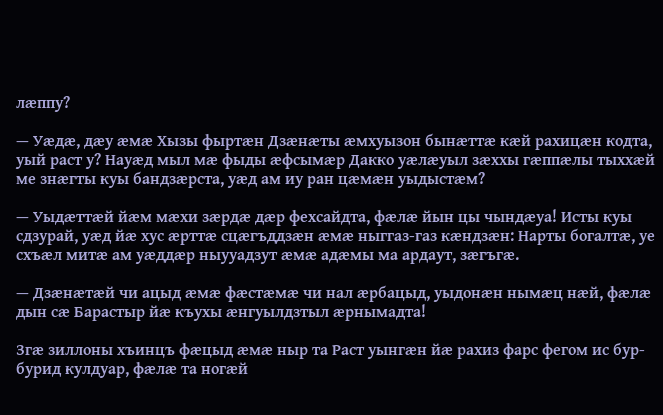лæппу?

— Уæдæ, дæу æмæ Хызы фыртæн Дзæнæты æмхуызон бынæттæ кæй рахицæн кодта, уый раст у? Науæд мыл мæ фыды æфсымæр Дакко уæлæуыл зæххы гæппæлы тыххæй ме знæгты куы бандзæрста, уæд ам иу ран цæмæн уыдыстæм?

— Уыдæттæй йæм мæхи зæрдæ дæр фехсайдта, фæлæ йын цы чындæуа! Исты куы сдзурай, уæд йæ хус æрттæ сцæгъддзæн æмæ ныггаз-газ кæндзæн: Нарты богалтæ, уе схъæл митæ ам уæддæр ныууадзут æмæ адæмы ма ардаут, зæгъгæ.

— Дзæнæтæй чи ацыд æмæ фæстæмæ чи нал æрбацыд, уыдонæн нымæц нæй, фæлæ дын сæ Барастыр йæ къухы æнгуылдзтыл æрнымадта!

Згæ зиллоны хъинцъ фæцыд æмæ ныр та Раст уынгæн йæ рахиз фарс фегом ис бур-бурид кулдуар, фæлæ та ногæй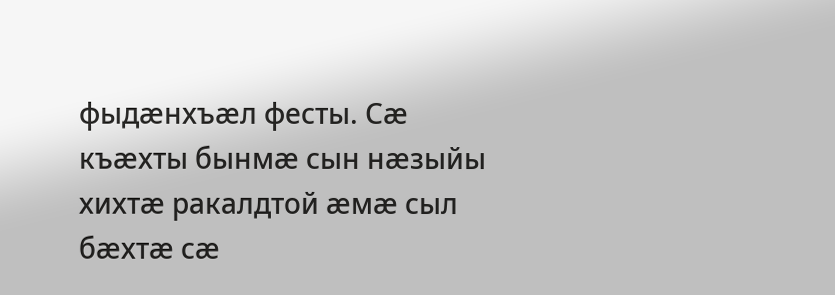фыдæнхъæл фесты. Сæ къæхты бынмæ сын нæзыйы хихтæ ракалдтой æмæ сыл бæхтæ сæ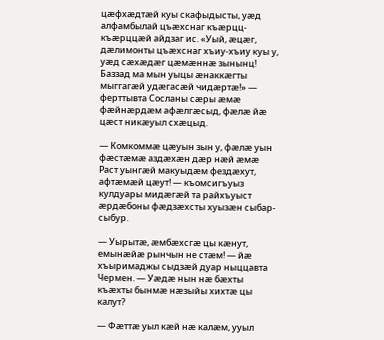цæфхæдтæй куы скафыдысты, уæд алфамбылай цъæхснаг къæрцц-къæрццæй айдзаг ис. «Уый, æцæг, дæлимонты цъæхснаг хъиу-хъиу куы у, уæд сæхæдæг цæмæннæ зынынц! Баззад ма мын уыцы æнаккæгты мыггагæй удæгасæй чидæртæ!» — ферттывта Сосланы сæры æмæ фæйнæрдæм афæлгæсыд, фæлæ йæ цæст никæуыл схæцыд.

— Комкоммæ цæуын зын у, фæлæ уын фæстæмæ аздæхæн дæр нæй æмæ Раст уынгæй макуыдæм фездæхут, афтæмæй цæут! — къомсигъуыз кулдуары мидæгæй та райхъуыст æрдæбоны фæдзæхсты хуызæн сыбар-сыбур.

— Уырытæ, æмбæхсгæ цы кæнут, емынæйæ рынчын не стæм! — йæ хъыримаджы сыдзæй дуар ныццавта Чермен. — Уæдæ нын нæ бæхты къæхты бынмæ нæзыйы хихтæ цы калут?

— Фæттæ уыл кæй нæ калæм, ууыл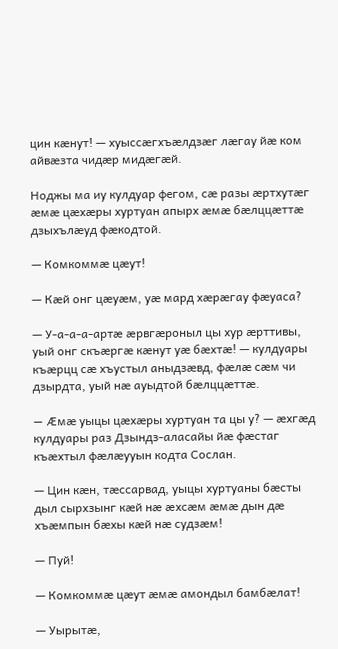цин кæнут! — хуыссæгхъæлдзæг лæгау йæ ком айвæзта чидæр мидæгæй.

Ноджы ма иу кулдуар фегом, сæ разы æртхутæг æмæ цæхæры хуртуан апырх æмæ бæлццæттæ дзыхълæуд фæкодтой.

— Комкоммæ цæут!

— Кæй онг цæуæм, уæ мард хæрæгау фæуаса?

— У-а-а-а-артæ æрвгæроныл цы хур æрттивы, уый онг скъæргæ кæнут уæ бæхтæ! — кулдуары къæрцц сæ хъустыл аныдзæвд, фæлæ сæм чи дзырдта, уый нæ ауыдтой бæлццæттæ.

— Æмæ уыцы цæхæры хуртуан та цы у? — æхгæд кулдуары раз Дзындз-аласайы йæ фæстаг къæхтыл фæлæууын кодта Сослан.

— Цин кæн, тæссарвад, уыцы хуртуаны бæсты дыл сырхзынг кæй нæ æхсæм æмæ дын дæ хъæмпын бæхы кæй нæ судзæм!

— Пуй!

— Комкоммæ цæут æмæ амондыл бамбæлат!

— Уырытæ,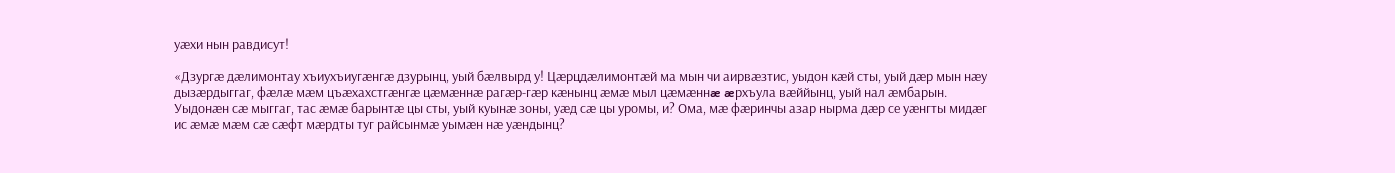уæхи нын равдисут!

«Дзургæ дæлимонтау хъиухъиугæнгæ дзурынц, уый бæлвырд у! Цæрцдæлимонтæй ма мын чи аирвæзтис, уыдон кæй сты, уый дæр мын нæу дызæрдыггаг, фæлæ мæм цъæхахстгæнгæ цæмæннæ рагæр-гæр кæнынц æмæ мыл цæмæннæ æрхъула вæййынц, уый нал æмбарын. Уыдонæн сæ мыггаг, тас æмæ барынтæ цы сты, уый куынæ зоны, уæд сæ цы уромы, и? Ома, мæ фæринчы азар нырма дæр се уæнгты мидæг ис æмæ мæм сæ сæфт мæрдты туг райсынмæ уымæн нæ уæндынц?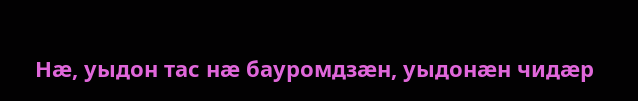Нæ, уыдон тас нæ бауромдзæн, уыдонæн чидæр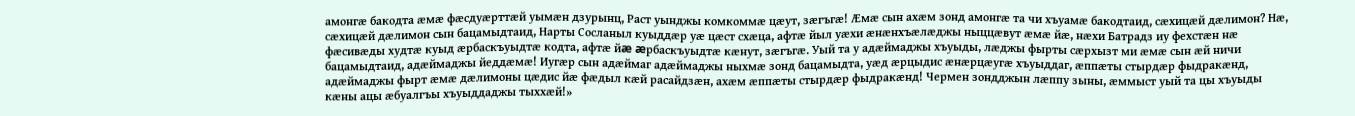амонгæ бакодта æмæ фæсдуæрттæй уымæн дзурынц, Раст уынджы комкоммæ цæут, зæгъгæ! Æмæ сын ахæм зонд амонгæ та чи хъуамæ бакодтаид, сæхицæй дæлимон? Нæ, сæхицæй дæлимон сын бацамыдтаид, Нарты Сосланыл куыддæр уæ цæст схæца, афтæ йыл уæхи æнæнхъæлæджы ныццæвут æмæ йæ, нæхи Батрадз иу фехстæн нæ фæсивæды худтæ куыд æрбаскъуыдтæ кодта, афтæ йæ æрбаскъуыдтæ кæнут, зæгъгæ. Уый та у адæймаджы хъуыды, лæджы фырты сæрхызт ми æмæ сын æй ничи бацамыдтаид, адæймаджы йеддæмæ! Иугæр сын адæймаг адæймаджы ныхмæ зонд бацамыдта, уæд æрцыдис æнæрцæугæ хъуыддаг, æппæты стырдæр фыдракæнд, адæймаджы фырт æмæ дæлимоны цæдис йæ фæдыл кæй расайдзæн, ахæм æппæты стырдæр фыдракæнд! Чермен зондджын лæппу зыны, æммыст уый та цы хъуыды кæны ацы æбуалгъы хъуыддаджы тыххæй!»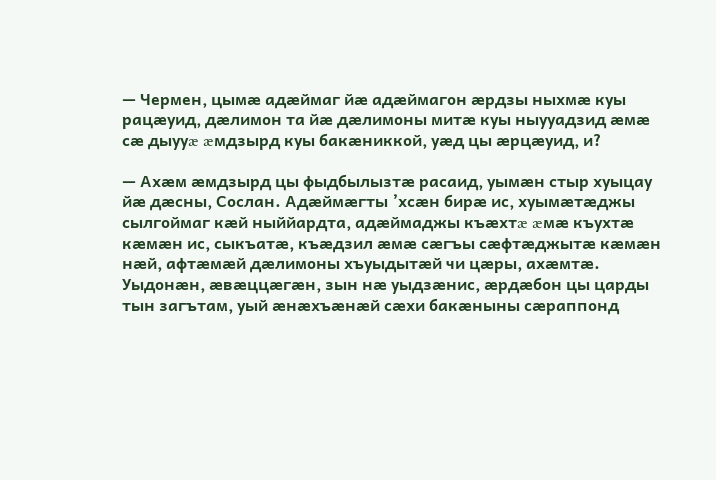— Чермен, цымæ адæймаг йæ адæймагон æрдзы ныхмæ куы рацæуид, дæлимон та йæ дæлимоны митæ куы ныууадзид æмæ сæ дыууæ æмдзырд куы бакæниккой, уæд цы æрцæуид, и?

— Ахæм æмдзырд цы фыдбылызтæ расаид, уымæн стыр хуыцау йæ дæсны, Сослан. Адæймæгты ’хсæн бирæ ис, хуымæтæджы сылгоймаг кæй ныййардта, адæймаджы къæхтæ æмæ къухтæ кæмæн ис, сыкъатæ, къæдзил æмæ сæгъы сæфтæджытæ кæмæн нæй, афтæмæй дæлимоны хъуыдытæй чи цæры, ахæмтæ. Уыдонæн, æвæццæгæн, зын нæ уыдзæнис, æрдæбон цы царды тын загътам, уый æнæхъæнæй сæхи бакæныны сæраппонд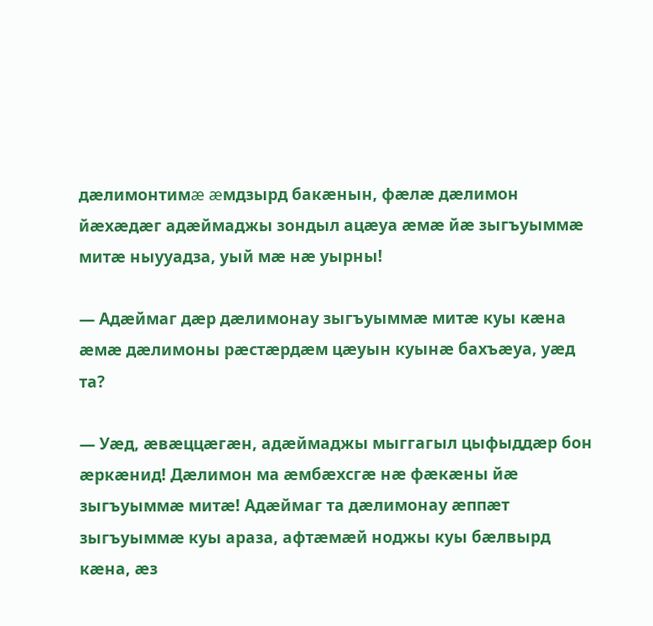дæлимонтимæ æмдзырд бакæнын, фæлæ дæлимон йæхæдæг адæймаджы зондыл ацæуа æмæ йæ зыгъуыммæ митæ ныууадза, уый мæ нæ уырны!

— Адæймаг дæр дæлимонау зыгъуыммæ митæ куы кæна æмæ дæлимоны рæстæрдæм цæуын куынæ бахъæуа, уæд та?

— Уæд, æвæццæгæн, адæймаджы мыггагыл цыфыддæр бон æркæнид! Дæлимон ма æмбæхсгæ нæ фæкæны йæ зыгъуыммæ митæ! Адæймаг та дæлимонау æппæт зыгъуыммæ куы араза, афтæмæй ноджы куы бæлвырд кæна, æз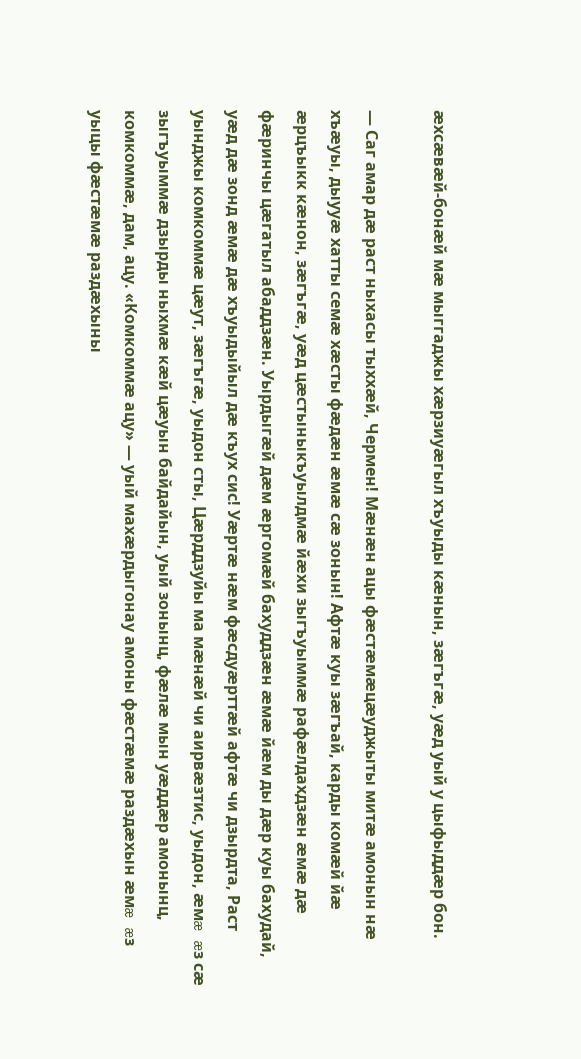æхсæвæй-бонæй мæ мыггаджы хæрзиуæгыл хъуыды кæнын, зæгъгæ, уæд уый у цыфыддæр бон.

— Саг амар дæ раст ныхасы тыххæй, Чермен! Мæнæн ацы фæстæмæцæуджыты митæ амонын нæ хъæуы, дыууæ хатты семæ хæсты фæдæн æмæ сæ зонын! Афтæ куы зæгъай, карды комæй йæ æрцъыкк кæнон, зæгъгæ, уæд цæстыныкъуылдмæ йæхи зыгъуыммæ рафæлдахдзæн æмæ дæ фæринчы цæгатыл абаддзæн. Уырдыгæй дæм æргомæй бахуддзæн æмæ йæм ды дæр куы бахудай, уæд дæ зонд æмæ дæ хъуыдыйыл дæ къух сис! Уæртæ нæм фæсдуæрттæй афтæ чи дзырдта, Раст уынджы комкоммæ цæут, зæгъгæ, уыдон сты, Цæрддзуйы ма мæнæй чи аирвæзтис, уыдон, æмæ æз сæ зыгъуыммæ дзырды ныхмæ кæй цæуын байдайын, уый зонынц, фæлæ мын уæддæр амонынц, комкоммæ, дам, ацу. «Комкоммæ ацу» — уый махæрдыгонау амоны фæстæмæ раздæхын æмæ æз уыцы фæстæмæ раздæхыны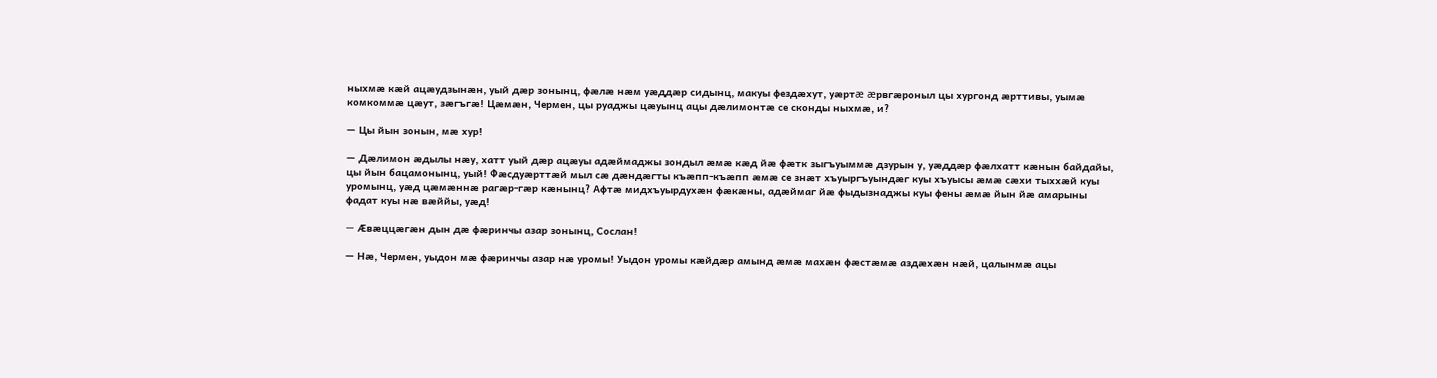ныхмæ кæй ацæудзынæн, уый дæр зонынц, фæлæ нæм уæддæр сидынц, макуы фездæхут, уæртæ æрвгæроныл цы хургонд æрттивы, уымæ комкоммæ цæут, зæгъгæ! Цæмæн, Чермен, цы руаджы цæуынц ацы дæлимонтæ се сконды ныхмæ, и?

— Цы йын зонын, мæ хур!

— Дæлимон æдылы нæу, хатт уый дæр ацæуы адæймаджы зондыл æмæ кæд йæ фæтк зыгъуыммæ дзурын у, уæддæр фæлхатт кæнын байдайы, цы йын бацамонынц, уый! Фæсдуæрттæй мыл сæ дæндæгты къæпп-къæпп æмæ се знæт хъуыргъуындæг куы хъуысы æмæ сæхи тыххæй куы уромынц, уæд цæмæннæ рагæр-гæр кæнынц? Афтæ мидхъуырдухæн фæкæны, адæймаг йæ фыдызнаджы куы фены æмæ йын йæ амарыны фадат куы нæ вæййы, уæд!

— Æвæццæгæн дын дæ фæринчы азар зонынц, Сослан!

— Нæ, Чермен, уыдон мæ фæринчы азар нæ уромы! Уыдон уромы кæйдæр амынд æмæ махæн фæстæмæ аздæхæн нæй, цалынмæ ацы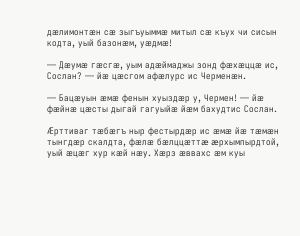дæлимонтæн сæ зыгъуыммæ митыл сæ къух чи сисын кодта, уый базонæм, уæдмæ!

— Дæумæ гæсгæ, уым адæймаджы зонд фæхæццæ ис, Сослан? — йæ цæсгом афæлурс ис Черменæн.

— Бацæуын æмæ фенын хуыздæр у, Чермен! — йæ фæйнæ цæсты дыгай гагуыйæ йæм бахудтис Сослан.

Æрттиваг тæбæгъ ныр фестырдæр ис æмæ йæ тæмæн тынгдæр скалдта, фæлæ бæлццæттæ æрхымпырдтой, уый æцæг хур кæй нæу. Хæрз æввахс æм куы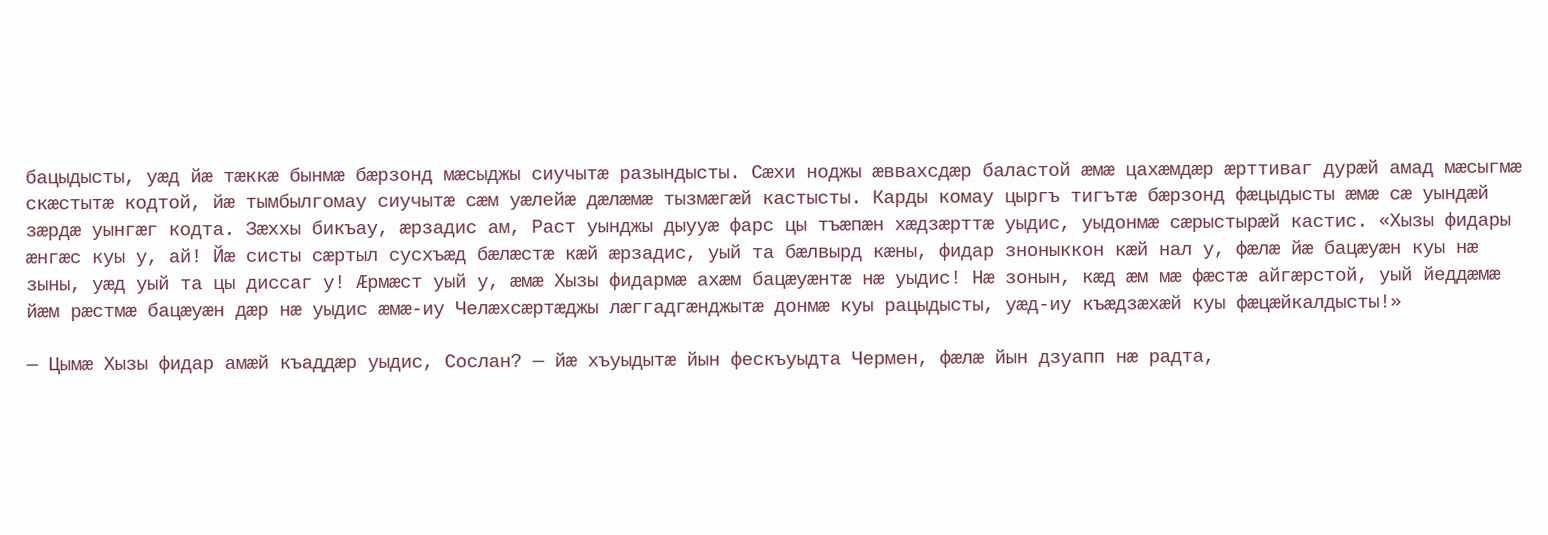бацыдысты, уæд йæ тæккæ бынмæ бæрзонд мæсыджы сиучытæ разындысты. Сæхи ноджы æввахсдæр баластой æмæ цахæмдæр æрттиваг дурæй амад мæсыгмæ скæстытæ кодтой, йæ тымбылгомау сиучытæ сæм уæлейæ дæлæмæ тызмæгæй кастысты. Карды комау цыргъ тигътæ бæрзонд фæцыдысты æмæ сæ уындæй зæрдæ уынгæг кодта. Зæххы бикъау, æрзадис ам, Раст уынджы дыууæ фарс цы тъæпæн хæдзæрттæ уыдис, уыдонмæ сæрыстырæй кастис. «Хызы фидары æнгæс куы у, ай! Йæ систы сæртыл сусхъæд бæлæстæ кæй æрзадис, уый та бæлвырд кæны, фидар зноныккон кæй нал у, фæлæ йæ бацæуæн куы нæ зыны, уæд уый та цы диссаг у! Æрмæст уый у, æмæ Хызы фидармæ ахæм бацæуæнтæ нæ уыдис! Нæ зонын, кæд æм мæ фæстæ айгæрстой, уый йеддæмæ йæм рæстмæ бацæуæн дæр нæ уыдис æмæ-иу Челæхсæртæджы лæггадгæнджытæ донмæ куы рацыдысты, уæд-иу къæдзæхæй куы фæцæйкалдысты!»

— Цымæ Хызы фидар амæй къаддæр уыдис, Сослан? — йæ хъуыдытæ йын фескъуыдта Чермен, фæлæ йын дзуапп нæ радта,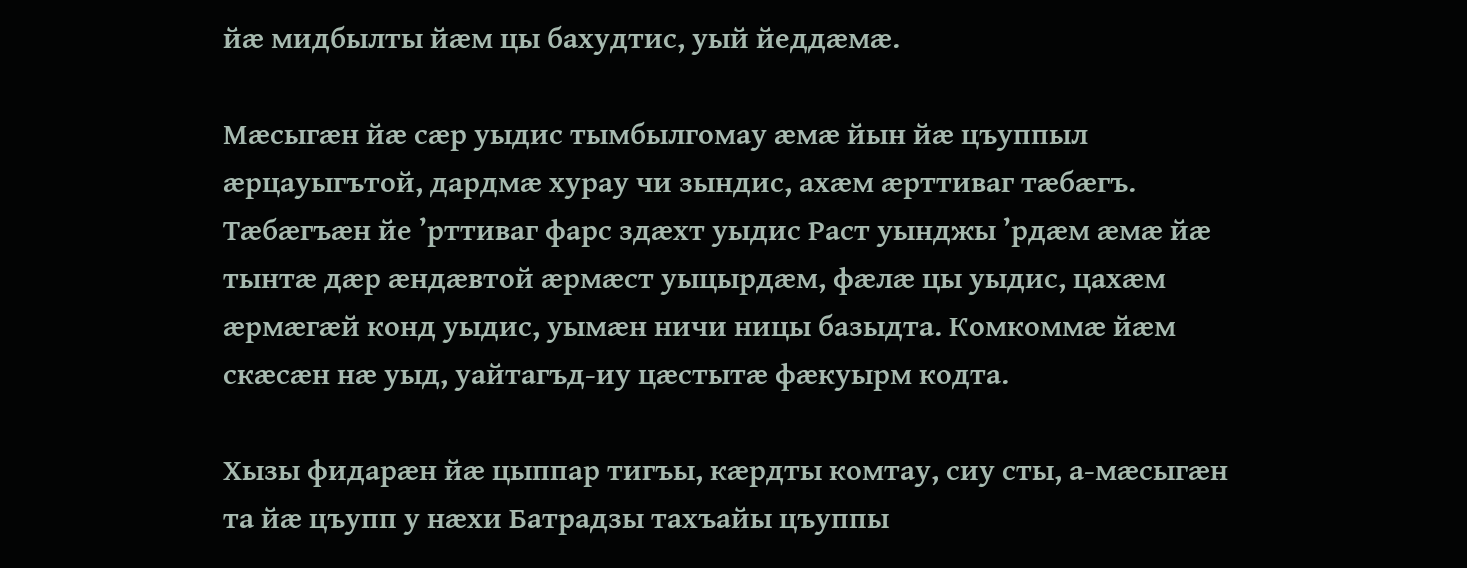йæ мидбылты йæм цы бахудтис, уый йеддæмæ.

Мæсыгæн йæ сæр уыдис тымбылгомау æмæ йын йæ цъуппыл æрцауыгътой, дардмæ хурау чи зындис, ахæм æрттиваг тæбæгъ. Тæбæгъæн йе ’рттиваг фарс здæхт уыдис Раст уынджы ’рдæм æмæ йæ тынтæ дæр æндæвтой æрмæст уыцырдæм, фæлæ цы уыдис, цахæм æрмæгæй конд уыдис, уымæн ничи ницы базыдта. Комкоммæ йæм скæсæн нæ уыд, уайтагъд-иу цæстытæ фæкуырм кодта.

Хызы фидарæн йæ цыппар тигъы, кæрдты комтау, сиу сты, а-мæсыгæн та йæ цъупп у нæхи Батрадзы тахъайы цъуппы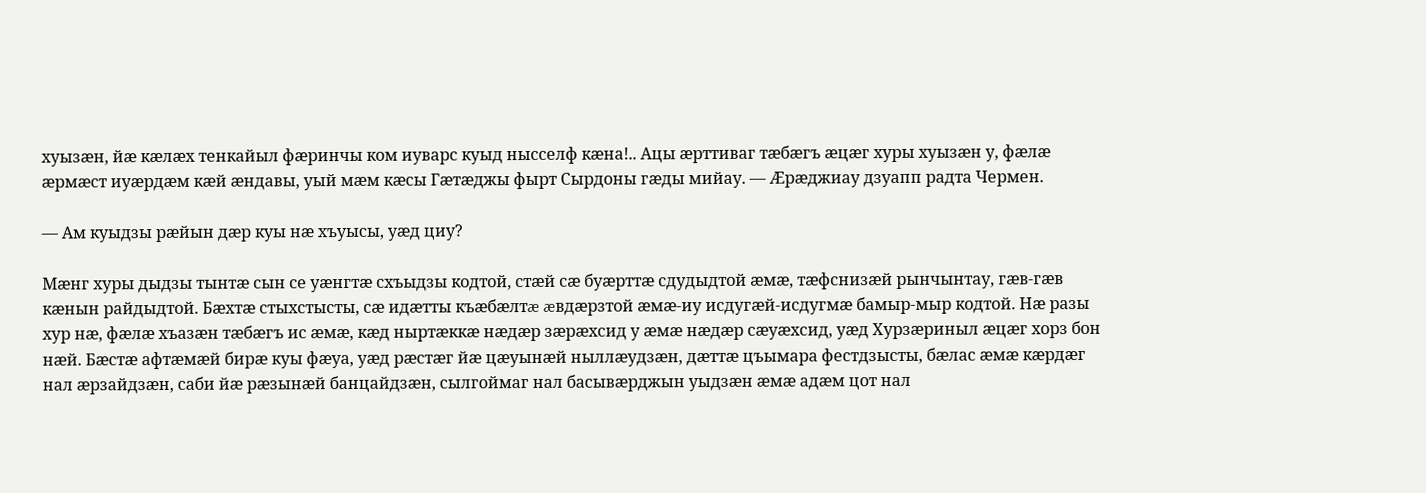хуызæн, йæ кæлæх тенкайыл фæринчы ком иуварс куыд нысселф кæна!.. Ацы æрттиваг тæбæгъ æцæг хуры хуызæн у, фæлæ æрмæст иуæрдæм кæй æндавы, уый мæм кæсы Гæтæджы фырт Сырдоны гæды мийау. — Æрæджиау дзуапп радта Чермен.

— Ам куыдзы рæйын дæр куы нæ хъуысы, уæд циу?

Мæнг хуры дыдзы тынтæ сын се уæнгтæ схъыдзы кодтой, стæй сæ буæрттæ сдудыдтой æмæ, тæфснизæй рынчынтау, гæв-гæв кæнын райдыдтой. Бæхтæ стыхстысты, сæ идæтты къæбæлтæ æвдæрзтой æмæ-иу исдугæй-исдугмæ бамыр-мыр кодтой. Нæ разы хур нæ, фæлæ хъазæн тæбæгъ ис æмæ, кæд ныртæккæ нæдæр зæрæхсид у æмæ нæдæр сæуæхсид, уæд Хурзæриныл æцæг хорз бон нæй. Бæстæ афтæмæй бирæ куы фæуа, уæд рæстæг йæ цæуынæй ныллæудзæн, дæттæ цъымара фестдзысты, бæлас æмæ кæрдæг нал æрзайдзæн, саби йæ рæзынæй банцайдзæн, сылгоймаг нал басывæрджын уыдзæн æмæ адæм цот нал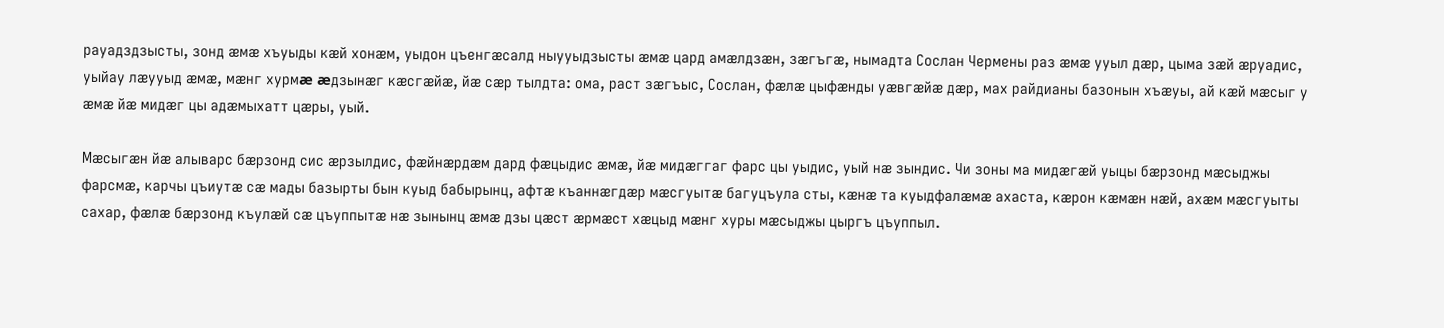рауадздзысты, зонд æмæ хъуыды кæй хонæм, уыдон цъенгæсалд ныууыдзысты æмæ цард амæлдзæн, зæгъгæ, нымадта Сослан Чермены раз æмæ ууыл дæр, цыма зæй æруадис, уыйау лæууыд æмæ, мæнг хурмæ æдзынæг кæсгæйæ, йæ сæр тылдта: ома, раст зæгъыс, Сослан, фæлæ цыфæнды уæвгæйæ дæр, мах райдианы базонын хъæуы, ай кæй мæсыг у æмæ йæ мидæг цы адæмыхатт цæры, уый.

Мæсыгæн йæ алыварс бæрзонд сис æрзылдис, фæйнæрдæм дард фæцыдис æмæ, йæ мидæггаг фарс цы уыдис, уый нæ зындис. Чи зоны ма мидæгæй уыцы бæрзонд мæсыджы фарсмæ, карчы цъиутæ сæ мады базырты бын куыд бабырынц, афтæ къаннæгдæр мæсгуытæ багуцъула сты, кæнæ та куыдфалæмæ ахаста, кæрон кæмæн нæй, ахæм мæсгуыты сахар, фæлæ бæрзонд къулæй сæ цъуппытæ нæ зынынц æмæ дзы цæст æрмæст хæцыд мæнг хуры мæсыджы цыргъ цъуппыл.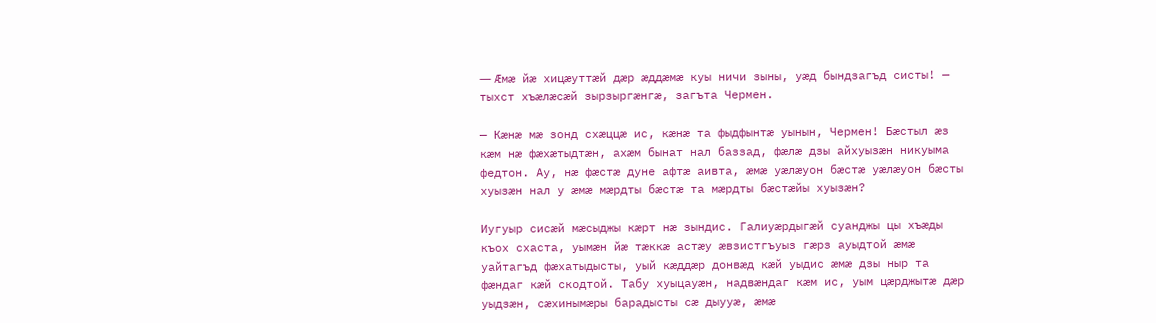— Æмæ йæ хицæуттæй дæр æддæмæ куы ничи зыны, уæд бындзагъд систы! — тыхст хъæлæсæй зырзыргæнгæ, загъта Чермен.

— Кæнæ мæ зонд схæццæ ис, кæнæ та фыдфынтæ уынын, Чермен! Бæстыл æз кæм нæ фæхæтыдтæн, ахæм бынат нал баззад, фæлæ дзы айхуызæн никуыма федтон. Ау, нæ фæстæ дуне афтæ аивта, æмæ уæлæуон бæстæ уæлæуон бæсты хуызæн нал у æмæ мæрдты бæстæ та мæрдты бæстæйы хуызæн?

Иугуыр сисæй мæсыджы кæрт нæ зындис. Галиуæрдыгæй суанджы цы хъæды къох схаста, уымæн йæ тæккæ астæу æвзистгъуыз гæрз ауыдтой æмæ уайтагъд фæхатыдысты, уый кæддæр донвæд кæй уыдис æмæ дзы ныр та фæндаг кæй скодтой. Табу хуыцауæн, надвæндаг кæм ис, уым цæрджытæ дæр уыдзæн, сæхинымæры барадысты сæ дыууæ, æмæ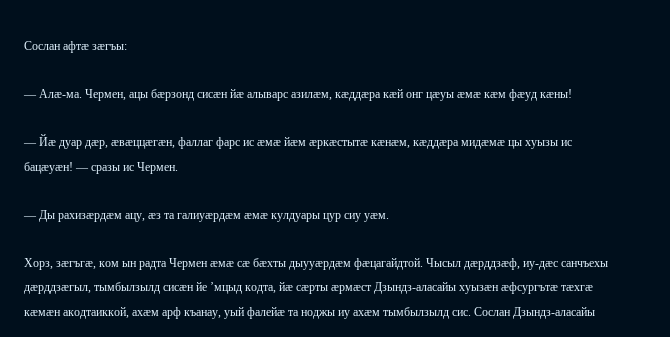Сослан афтæ зæгъы:

— Алæ-ма. Чермен, ацы бæрзонд сисæн йæ алыварс азилæм, кæддæра кæй онг цæуы æмæ кæм фæуд кæны!

— Йæ дуар дæр, æвæццæгæн, фаллаг фарс ис æмæ йæм æркæстытæ кæнæм, кæддæра мидæмæ цы хуызы ис бацæуæн! — сразы ис Чермен.

— Ды рахизæрдæм ацу, æз та галиуæрдæм æмæ кулдуары цур сиу уæм.

Хорз, зæгъгæ, ком ын радта Чермен æмæ сæ бæхты дыууæрдæм фæцагайдтой. Чысыл дæрддзæф, иу-дæс санчъехы дæрддзæгыл, тымбылзылд сисæн йе ’мцыд кодта, йæ сæрты æрмæст Дзындз-аласайы хуызæн æфсургътæ тæхгæ кæмæн акодтаиккой, ахæм арф къанау, уый фалейæ та ноджы иу ахæм тымбылзылд сис. Сослан Дзындз-аласайы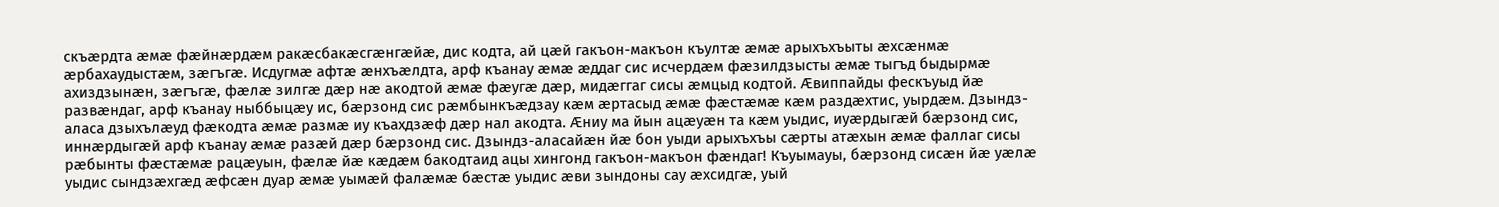скъæрдта æмæ фæйнæрдæм ракæсбакæсгæнгæйæ, дис кодта, ай цæй гакъон-макъон къултæ æмæ арыхъхъыты æхсæнмæ æрбахаудыстæм, зæгъгæ. Исдугмæ афтæ æнхъæлдта, арф къанау æмæ æддаг сис исчердæм фæзилдзысты æмæ тыгъд быдырмæ ахиздзынæн, зæгъгæ, фæлæ зилгæ дæр нæ акодтой æмæ фæугæ дæр, мидæггаг сисы æмцыд кодтой. Æвиппайды фескъуыд йæ развæндаг, арф къанау ныббыцæу ис, бæрзонд сис рæмбынкъæдзау кæм æртасыд æмæ фæстæмæ кæм раздæхтис, уырдæм. Дзындз-аласа дзыхълæуд фæкодта æмæ размæ иу къахдзæф дæр нал акодта. Æниу ма йын ацæуæн та кæм уыдис, иуæрдыгæй бæрзонд сис, иннæрдыгæй арф къанау æмæ разæй дæр бæрзонд сис. Дзындз-аласайæн йæ бон уыди арыхъхъы сæрты атæхын æмæ фаллаг сисы рæбынты фæстæмæ рацæуын, фæлæ йæ кæдæм бакодтаид ацы хингонд гакъон-макъон фæндаг! Къуымауы, бæрзонд сисæн йæ уæлæ уыдис сындзæхгæд æфсæн дуар æмæ уымæй фалæмæ бæстæ уыдис æви зындоны сау æхсидгæ, уый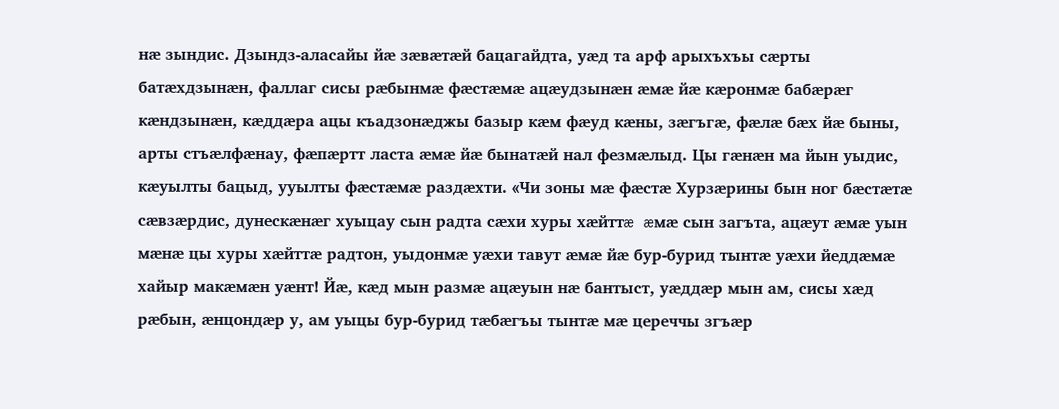нæ зындис. Дзындз-аласайы йæ зæвæтæй бацагайдта, уæд та арф арыхъхъы сæрты батæхдзынæн, фаллаг сисы рæбынмæ фæстæмæ ацæудзынæн æмæ йæ кæронмæ бабæрæг кæндзынæн, кæддæра ацы къадзонæджы базыр кæм фæуд кæны, зæгъгæ, фæлæ бæх йæ быны, арты стъæлфæнау, фæпæртт ласта æмæ йæ бынатæй нал фезмæлыд. Цы гæнæн ма йын уыдис, кæуылты бацыд, ууылты фæстæмæ раздæхти. «Чи зоны мæ фæстæ Хурзæрины бын ног бæстæтæ сæвзæрдис, дунескæнæг хуыцау сын радта сæхи хуры хæйттæ æмæ сын загъта, ацæут æмæ уын мæнæ цы хуры хæйттæ радтон, уыдонмæ уæхи тавут æмæ йæ бур-бурид тынтæ уæхи йеддæмæ хайыр макæмæн уæнт! Йæ, кæд мын размæ ацæуын нæ бантыст, уæддæр мын ам, сисы хæд рæбын, æнцондæр у, ам уыцы бур-бурид тæбæгъы тынтæ мæ цереччы згъæр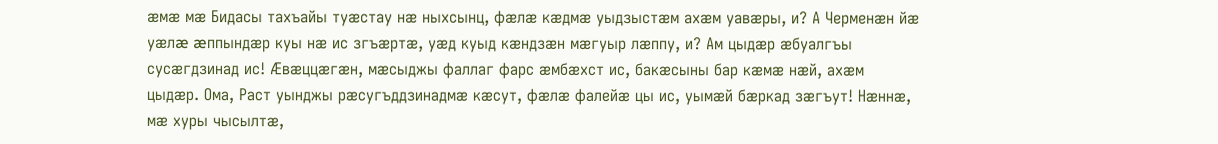æмæ мæ Бидасы тахъайы туæстау нæ ныхсынц, фæлæ кæдмæ уыдзыстæм ахæм уавæры, и? А Черменæн йæ уæлæ æппындæр куы нæ ис згъæртæ, уæд куыд кæндзæн мæгуыр лæппу, и? Ам цыдæр æбуалгъы сусæгдзинад ис! Æвæццæгæн, мæсыджы фаллаг фарс æмбæхст ис, бакæсыны бар кæмæ нæй, ахæм цыдæр. Ома, Раст уынджы рæсугъддзинадмæ кæсут, фæлæ фалейæ цы ис, уымæй бæркад зæгъут! Нæннæ, мæ хуры чысылтæ,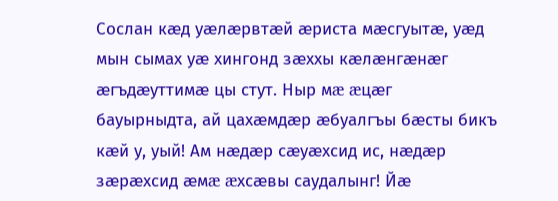Сослан кæд уæлæрвтæй æриста мæсгуытæ, уæд мын сымах уæ хингонд зæххы кæлæнгæнæг æгъдæуттимæ цы стут. Ныр мæ æцæг бауырныдта, ай цахæмдæр æбуалгъы бæсты бикъ кæй у, уый! Ам нæдæр сæуæхсид ис, нæдæр зæрæхсид æмæ æхсæвы саудалынг! Йæ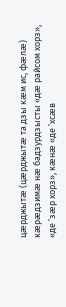цæрджытæ (цæрджытæ та дзы кæм ис, фæлæ) кæрæдзимæ нæ бадзурдзысты «дæ райсом хорз», «де ’зæр хорз», кæнæ «де ’хсæв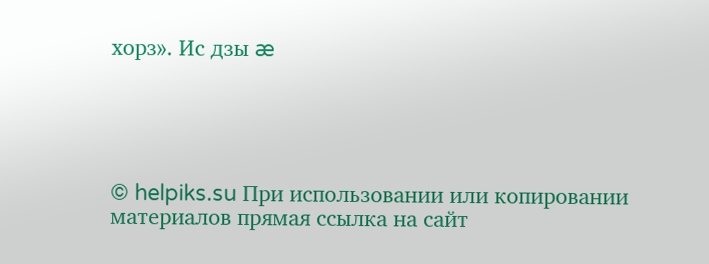хорз». Ис дзы æ





© helpiks.su При использовании или копировании материалов прямая ссылка на сайт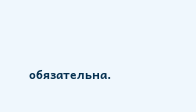обязательна.